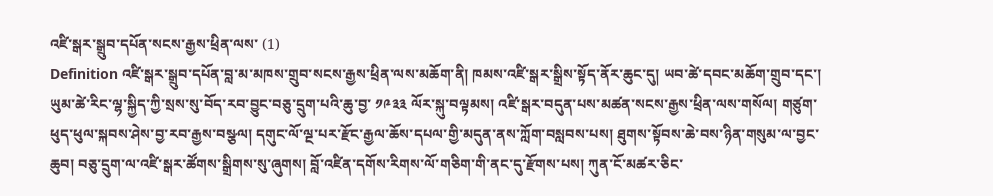འཛི་སྒར་སྒྲུབ་དཔོན་སངས་རྒྱས་ཕྲིན་ལས་ (1)
Definition འཛི་སྒར་སྒྲུབ་དཔོན་བླ་མ་མཁས་གྲུབ་སངས་རྒྱས་ཕྲིན་ལས་མཆོག་ནི། ཁམས་འཛི་སྒར་སྒྲིས་སྟོད་ནོར་ཆུང་དུ། ཡབ་ཚེ་དབང་མཆོག་གྲུབ་དང་། ཡུམ་ཚེ་རིང་ལྷ་སྐྱིད་ཀྱི་སྲས་སུ་བོད་རབ་བྱུང་བཅུ་དྲུག་པའི་ཆུ་བྱ་ ༡༩༣༣ ལོར་སྐུ་བལྟམས། འཛི་སྒར་བདུན་པས་མཚན་སངས་རྒྱས་ཕྲིན་ལས་གསོལ། གཙུག་ཕུད་ཕུལ་སྐབས་ཤེས་བྱ་རབ་རྒྱས་བསྩལ། དགུང་ལོ་ལྔ་པར་རྫོང་རྒྱལ་ཆོས་དཔལ་གྱི་མདུན་ནས་ཀློག་བསླབས་པས། ཐུགས་སྟོབས་ཆེ་བས་ཉིན་གསུམ་ལ་བྱང་ཆུབ། བཅུ་དྲུག་ལ་འཛི་སྒར་ཚོགས་སྒྲིགས་སུ་ཞུགས། བློ་འཛིན་དགོས་རིགས་ལོ་གཅིག་གི་ནང་དུ་རྫོགས་པས། ཀུན་ངོ་མཚར་ཅིང་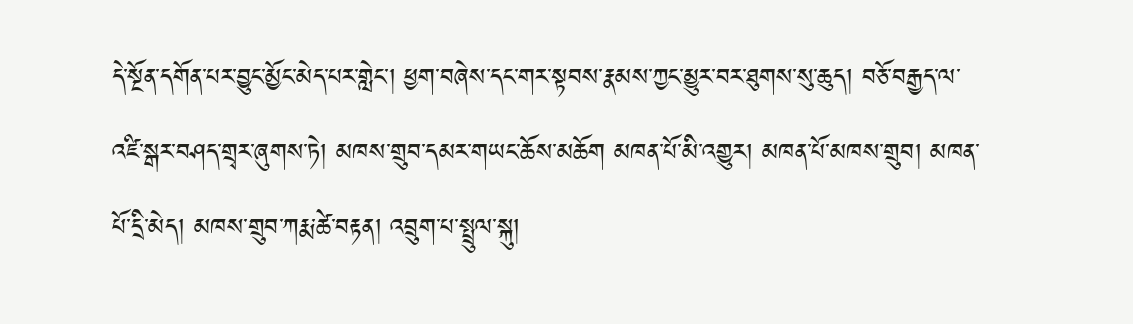དེ་སྔོན་དགོན་པར་བྱུང་མྱོང་མེད་པར་གླེང་། ཕྱག་བཞེས་དང་གར་སྟབས་རྣམས་ཀྱང་མྱུར་བར་ཐུགས་སུ་ཆུད། བཅོ་བརྒྱད་ལ་འཛི་སྒར་བཤད་གྲྭར་ཞུགས་ཏེ། མཁས་གྲུབ་དམར་གཡང་ཆོས་མཆོག མཁན་པོ་མི་འགྱུར། མཁན་པོ་མཁས་གྲུབ། མཁན་པོ་དྲི་མེད། མཁས་གྲུབ་ཀརྨ་ཚེ་བརྟན། འབྲུག་པ་སྤྲུལ་སྐུ།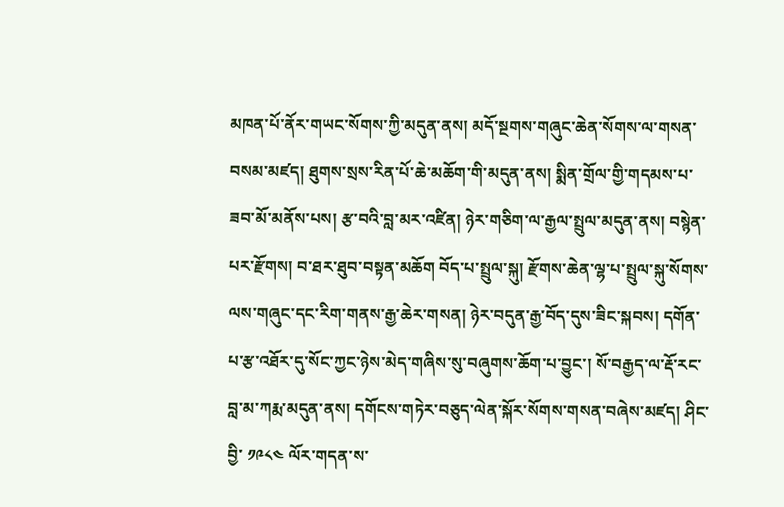མཁན་པོ་ནོར་གཡང་སོགས་ཀྱི་མདུན་ནས། མདོ་སྔགས་གཞུང་ཆེན་སོགས་ལ་གསན་བསམ་མཛད། ཐུགས་སྲས་རིན་པོ་ཆེ་མཆོག་གི་མདུན་ནས། སྨིན་གྲོལ་གྱི་གདམས་པ་ཟབ་མོ་མནོས་པས། རྩ་བའི་བླ་མར་འཛིན། ཉེར་གཅིག་ལ་རྒྱལ་སྤྲུལ་མདུན་ནས། བསྙེན་པར་རྫོགས། བ་ཐར་ཐུབ་བསྟན་མཆོག བོད་པ་སྤྲུལ་སྐུ། རྫོགས་ཆེན་ལྷ་པ་སྤྲུལ་སྐུ་སོགས་ལས་གཞུང་དང་རིག་གནས་རྒྱ་ཆེར་གསན། ཉེར་བདུན་རྒྱ་བོད་དུས་ཟིང་སྐབས། དགོན་པ་རྩ་འཐོར་དུ་སོང་ཀྱང་ཉེས་མེད་གཞིས་སུ་བཞུགས་ཆོག་པ་བྱུང་། སོ་བརྒྱད་ལ་རྡོ་རང་བླ་མ་ཀརྨ་མདུན་ནས། དགོངས་གཏེར་བཅུད་ལེན་སྐོར་སོགས་གསན་བཞེས་མཛད། ཤིང་བྱི་ ༡༩༨༤ ལོར་གདན་ས་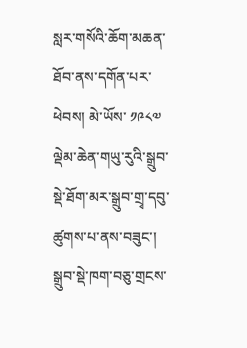སླར་གསོའི་ཆོག་མཆན་ཐོབ་ནས་དགོན་པར་ཕེབས། མེ་ཡོས་ ༡༩༨༧ ལྡེམ་ཆེན་གཡུ་རུའི་སྒྲུབ་སྡེ་ཐོག་མར་སྒྲུབ་གྲྭ་དབུ་ཚུགས་པ་ནས་བཟུང་། སྒྲུབ་སྡེ་ཁག་བཅུ་གྲངས་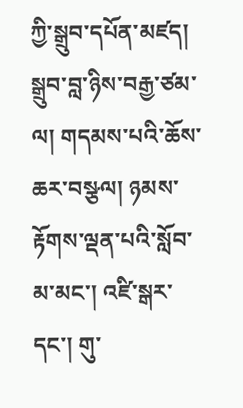ཀྱི་སྒྲུབ་དཔོན་མཛད། སྒྲུབ་བླ་ཉིས་བརྒྱ་ཙམ་ལ། གདམས་པའི་ཆོས་ཆར་བསྩལ། ཉམས་རྟོགས་ལྡན་པའི་སློབ་མ་མང་། འཛི་སྒར་དང་། གུ་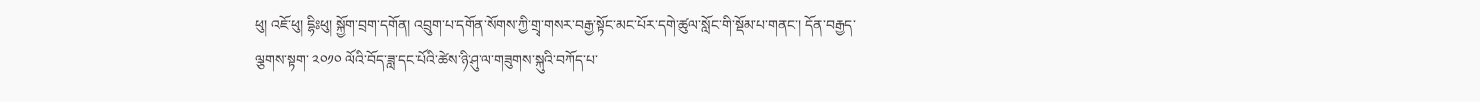ཕུ། འཇོ་ཕུ། དྷིཿཕུ། སྐྱོག་བྲག་དགོན། འབྲུག་པ་དགོན་སོགས་ཀྱི་གྲྭ་གསར་བརྒྱ་སྟོང་མང་པོར་དགེ་ཚུལ་སློང་གི་སྡོམ་པ་གནང་། དོན་བརྒྱད་ལྕགས་སྟག་ ༢༠༡༠ ལོའི་བོད་ཟླ་དང་པོའི་ཚེས་ཉི་ཤུ་ལ་གཟུགས་སྐུའི་བཀོད་པ་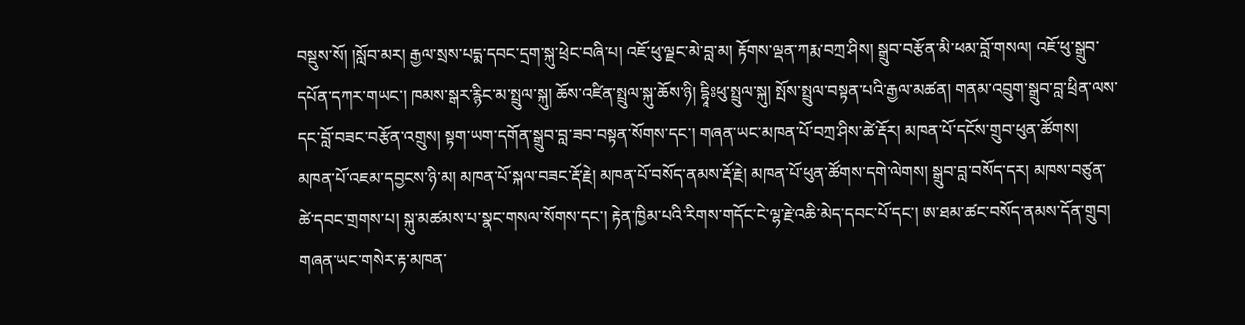བསྡུས་སོ། །སློབ་མར། རྒྱལ་སྲས་པདྨ་དབང་དྲག་སྐུ་ཕྲེང་བཞི་པ། འཇོ་ཕུ་ལྗང་མེ་བླ་མ། རྟོགས་ལྡན་ཀརྨ་བཀྲ་ཤིས། སྒྲུབ་བརྩོན་མི་ཕམ་བློ་གསལ། འཇོ་ཕུ་སྒྲུབ་དཔོན་དཀར་གཡང་། ཁམས་སྒར་རྙིང་མ་སྤྲུལ་སྐུ། ཆོས་འཛིན་སྤྲུལ་སྐུ་ཆོས་ཉི། དྷཱིཿཕུ་སྤྲུལ་སྐུ། སྤོས་སྤྲུལ་བསྟན་པའི་རྒྱལ་མཚན། གནམ་འབྲུག་སྒྲུབ་བླ་ཕྲིན་ལས་དང་བློ་བཟང་བརྩོན་འགྲུས། སྟག་ཡག་དགོན་སྒྲུབ་བླ་ཟབ་བསྟན་སོགས་དང་། གཞན་ཡང་མཁན་པོ་བཀྲ་ཤིས་ཚེ་རྡོར། མཁན་པོ་དངོས་གྲུབ་ཕུན་ཚོགས། མཁན་པོ་འཇམ་དབྱངས་ཉི་མ། མཁན་པོ་སྐལ་བཟང་རྡོ་རྗེ། མཁན་པོ་བསོད་ནམས་རྡོ་རྗེ། མཁན་པོ་ཕུན་ཚོགས་དགེ་ལེགས། སྒྲུབ་བླ་བསོད་དར། མཁས་བཙུན་ཚེ་དབང་གྲགས་པ། སྐུ་མཚམས་པ་སྣང་གསལ་སོགས་དང་། རྟེན་ཁྱིམ་པའི་རིགས་གདོང་ངེ་ལྷ་རྗེ་འཆི་མེད་དབང་པོ་དང་། ཨ་ཐམ་ཚང་བསོད་ནམས་དོན་གྲུབ། གཞན་ཡང་གསེར་རྟ་མཁན་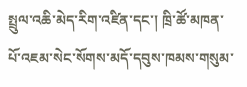སྤྲུལ་འཆི་མེད་རིག་འཛིན་དང་། ཁྲི་ཚོ་མཁན་པོ་འཇམ་སེང་སོགས་མདོ་དབུས་ཁམས་གསུམ་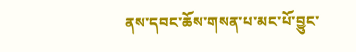ནས་དབང་ཆོས་གསན་པ་མང་པོ་བྱུང་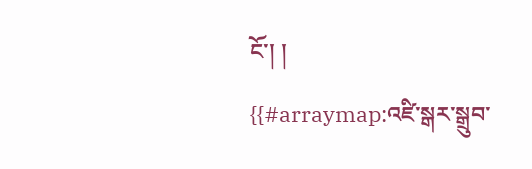ངོ་། །
{{#arraymap:འཛི་སྒར་སྒྲུབ་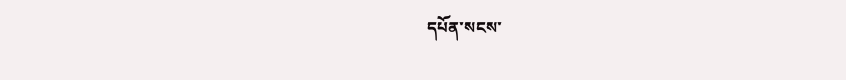དཔོན་སངས་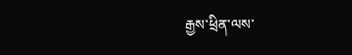རྒྱས་ཕྲིན་ལས་